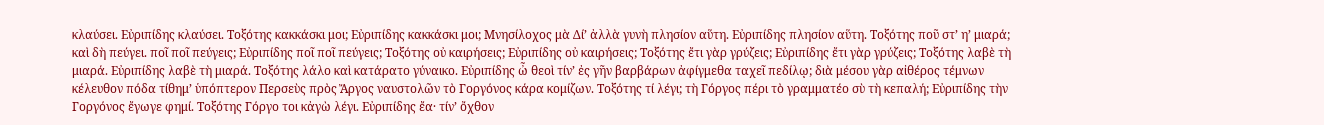κλαύσει. Εὐριπίδης κλαύσει. Τοξότης κακκάσκι μοι; Εὐριπίδης κακκάσκι μοι; Μνησίλοχος μὰ Δίʼ ἀλλὰ γυνὴ πλησίον αὕτη. Εὐριπίδης πλησίον αὕτη. Τοξότης ποῦ στʼ ηʼ μιαρά; καὶ δὴ πεύγει. ποῖ ποῖ πεύγεις; Εὐριπίδης ποῖ ποῖ πεύγεις; Τοξότης οὐ καιρήσεις; Εὐριπίδης οὐ καιρήσεις; Τοξότης ἔτι γὰρ γρύζεις; Εὐριπίδης ἔτι γὰρ γρύζεις; Τοξότης λαβὲ τὴ μιαρά. Εὐριπίδης λαβὲ τὴ μιαρά. Τοξότης λάλο καὶ κατάρατο γύναικο. Εὐριπίδης ὦ θεοὶ τίνʼ ἐς γῆν βαρβάρων ἀφίγμεθα ταχεῖ πεδίλῳ; διὰ μέσου γὰρ αἰθέρος τέμνων κέλευθον πόδα τίθημʼ ὑπόπτερον Περσεὺς πρὸς Ἄργος ναυστολῶν τὸ Γοργόνος κάρα κομίζων. Τοξότης τί λέγι; τὴ Γόργος πέρι τὸ γραμματέο σὺ τὴ κεπαλή; Εὐριπίδης τὴν Γοργόνος ἔγωγε φημί. Τοξότης Γόργο τοι κἀγὼ λέγι. Εὐριπίδης ἔα· τίνʼ ὄχθον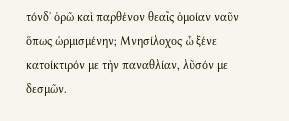τόνδʼ ὁρῶ καὶ παρθένον θεαῖς ὁμοίαν ναῦν ὅπως ὡρμισμένην; Μνησίλοχος ὦ ξένε κατοίκτιρόν με τὴν παναθλίαν, λῦσόν με δεσμῶν.